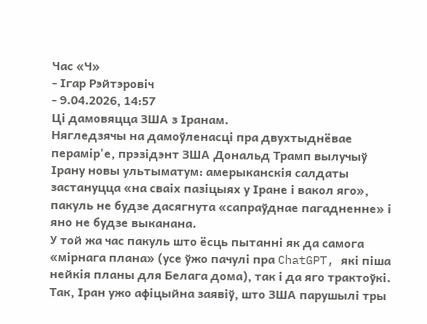Час «Ч»
- Ігар Рэйтэровіч
- 9.04.2026, 14:57
Ці дамовяцца ЗША з Іранам.
Нягледзячы на дамоўленасці пра двухтыднёвае перамір'е, прэзідэнт ЗША Дональд Трамп вылучыў Ірану новы ультыматум: амерыканскія салдаты застануцца «на сваіх пазіцыях у Іране і вакол яго», пакуль не будзе дасягнута «сапраўднае пагадненне» і яно не будзе выканана.
У той жа час пакуль што ёсць пытанні як да самога «мірнага плана» (усе ўжо пачулі пра ChatGPT, які піша нейкія планы для Белага дома), так і да яго трактоўкі. Так, Іран ужо афіцыйна заявіў, што ЗША парушылі тры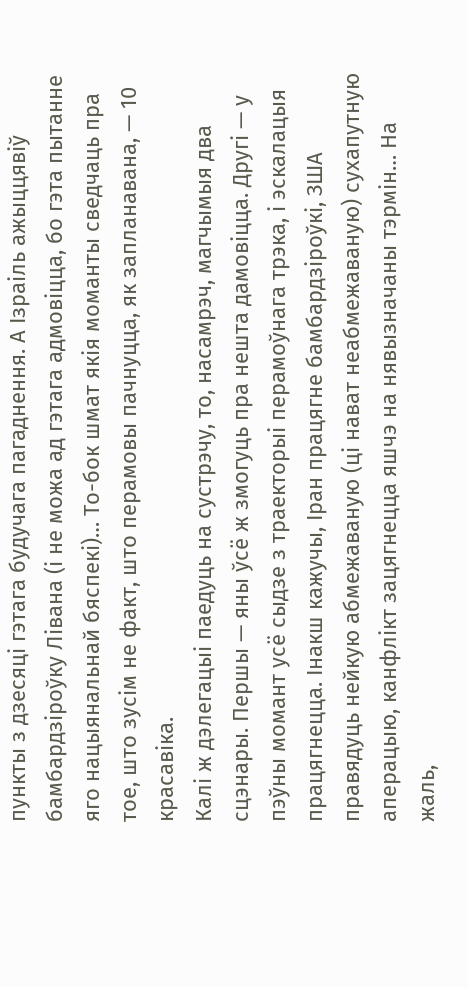пункты з дзесяці гэтага будучага пагаднення. А Ізраіль ажыццявіў бамбардзіроўку Лівана (і не можа ад гэтага адмовіцца, бо гэта пытанне яго нацыянальнай бяспекі)… То-бок шмат якія моманты сведчаць пра тое, што зусім не факт, што перамовы пачнуцца, як запланавана, — 10 красавіка.
Калі ж дэлегацыі паедуць на сустрэчу, то, насамрэч, магчымыя два сцэнары. Першы — яны ўсё ж змогуць пра нешта дамовіцца. Другі — у пэўны момант усё сыдзе з траекторыі перамоўнага трэка, і эскалацыя працягнецца. Інакш кажучы, Іран працягне бамбардзіроўкі, ЗША правядуць нейкую абмежаваную (ці нават неабмежаваную) сухапутную аперацыю, канфлікт зацягнецца яшчэ на нявызначаны тэрмін… На жаль,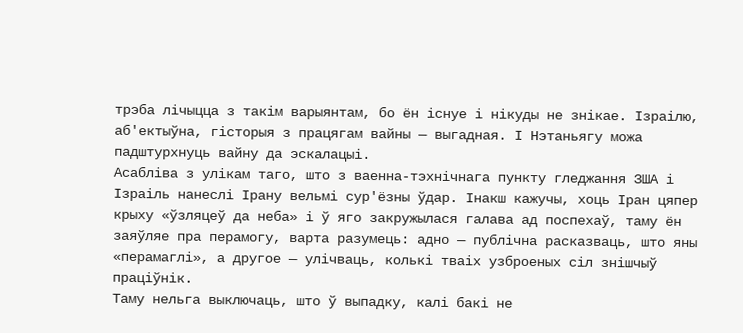трэба лічыцца з такім варыянтам, бо ён існуе і нікуды не знікае. Ізраілю, аб'ектыўна, гісторыя з працягам вайны — выгадная. І Нэтаньягу можа падштурхнуць вайну да эскалацыі.
Асабліва з улікам таго, што з ваенна-тэхнічнага пункту гледжання ЗША і Ізраіль нанеслі Ірану вельмі сур'ёзны ўдар. Інакш кажучы, хоць Іран цяпер крыху «ўзляцеў да неба» і ў яго закружылася галава ад поспехаў, таму ён заяўляе пра перамогу, варта разумець: адно — публічна расказваць, што яны «перамаглі», а другое — улічваць, колькі тваіх узброеных сіл знішчыў праціўнік.
Таму нельга выключаць, што ў выпадку, калі бакі не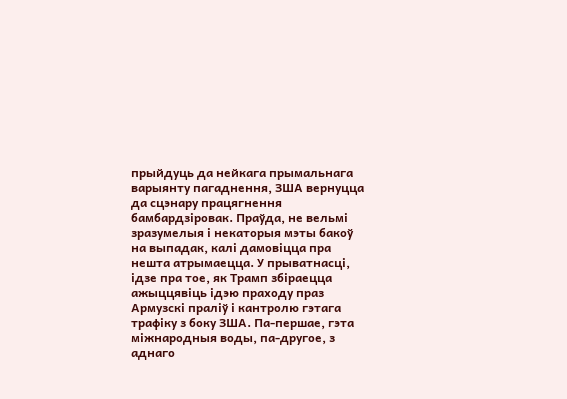прыйдуць да нейкага прымальнага варыянту пагаднення, ЗША вернуцца да сцэнару працягнення бамбардзіровак. Праўда, не вельмі зразумелыя і некаторыя мэты бакоў на выпадак, калі дамовіцца пра нешта атрымаецца. У прыватнасці, ідзе пра тое, як Трамп збіраецца ажыццявіць ідэю праходу праз Армузскі праліў і кантролю гэтага трафіку з боку ЗША. Па-першае, гэта міжнародныя воды, па-другое, з аднаго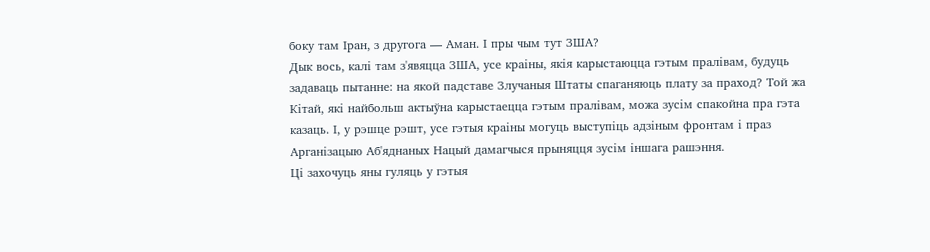боку там Іран, з другога — Аман. І пры чым тут ЗША?
Дык вось, калі там з'явяцца ЗША, усе краіны, якія карыстаюцца гэтым пралівам, будуць задаваць пытанне: на якой падставе Злучаныя Штаты спаганяюць плату за праход? Той жа Кітай, які найбольш актыўна карыстаецца гэтым пралівам, можа зусім спакойна пра гэта казаць. І, у рэшце рэшт, усе гэтыя краіны могуць выступіць адзіным фронтам і праз Арганізацыю Аб'яднаных Нацый дамагчыся прыняцця зусім іншага рашэння.
Ці захочуць яны гуляць у гэтыя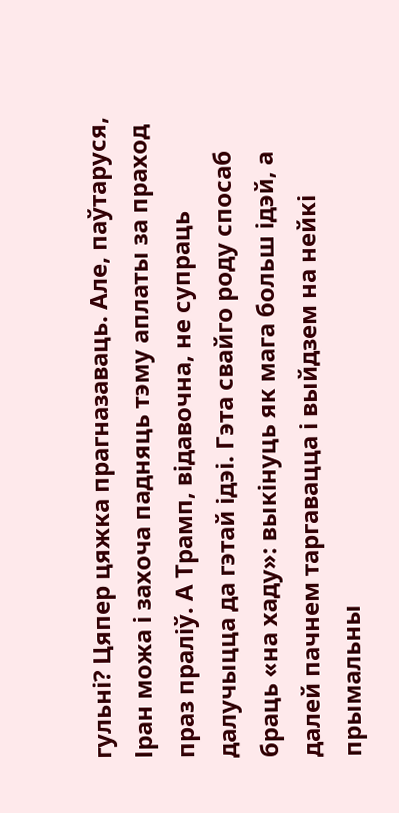гульні? Цяпер цяжка прагназаваць. Але, паўтаруся, Іран можа і захоча падняць тэму аплаты за праход праз праліў. А Трамп, відавочна, не супраць далучыцца да гэтай ідэі. Гэта свайго роду спосаб браць «на хаду»: выкінуць як мага больш ідэй, а далей пачнем таргавацца і выйдзем на нейкі прымальны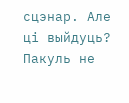сцэнар. Але ці выйдуць? Пакуль не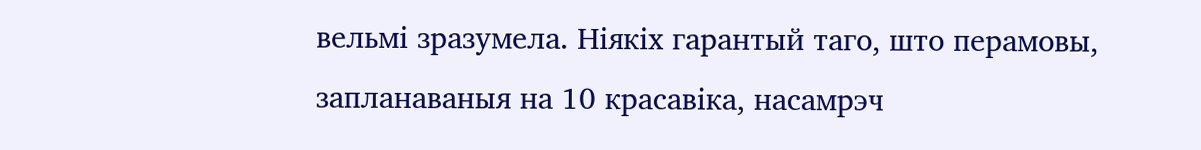вельмі зразумела. Ніякіх гарантый таго, што перамовы, запланаваныя на 10 красавіка, насамрэч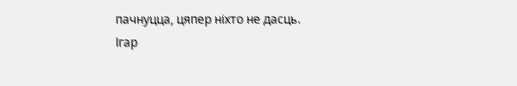пачнуцца, цяпер ніхто не дасць.
Ігар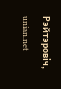Рэйтэровіч, unian.net